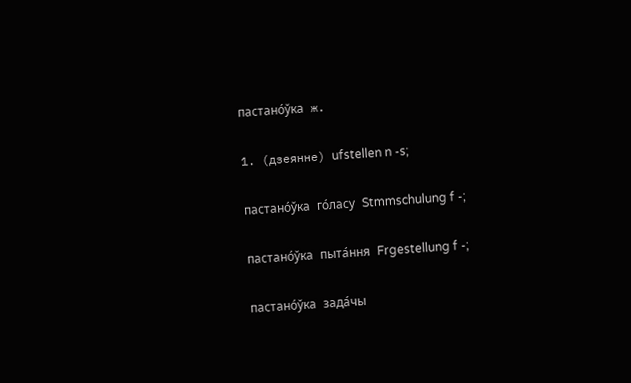пастано́ўка ж.

1. (дзеянне) ufstellen n -s;

пастано́ўка го́ласу Stmmschulung f -;

пастано́ўка пыта́ння Frgestellung f -;

пастано́ўка зада́чы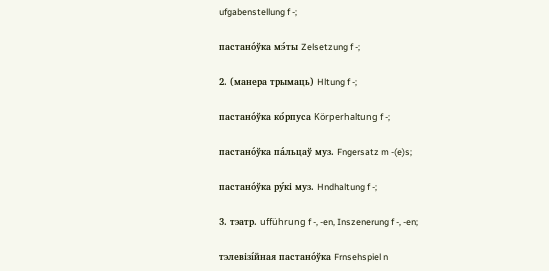ufgabenstellung f -;

пастано́ўка мэ́ты Zelsetzung f -;

2. (манера трымаць) Hltung f -;

пастано́ўка ко́рпуса Körperhaltung f -;

пастано́ўка па́льцаў муз. Fngersatz m -(e)s;

пастано́ўка ру́кі муз. Hndhaltung f -;

3. тэатр. ufführung f -, -en, Inszenerung f -, -en;

тэлевізі́йная пастано́ўка Frnsehspiel n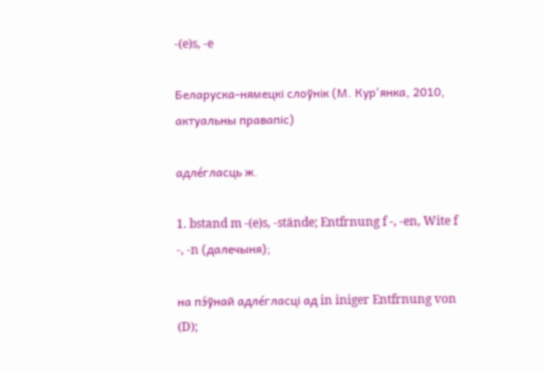-(e)s, -e

Беларуска-нямецкі слоўнік (М. Кур'янка, 2010, актуальны правапіс)

адле́гласць ж.

1. bstand m -(e)s, -stände; Entfrnung f -, -en, Wite f -, -n (далечыня);

на пэ́ўнай адле́гласці ад in iniger Entfrnung von (D);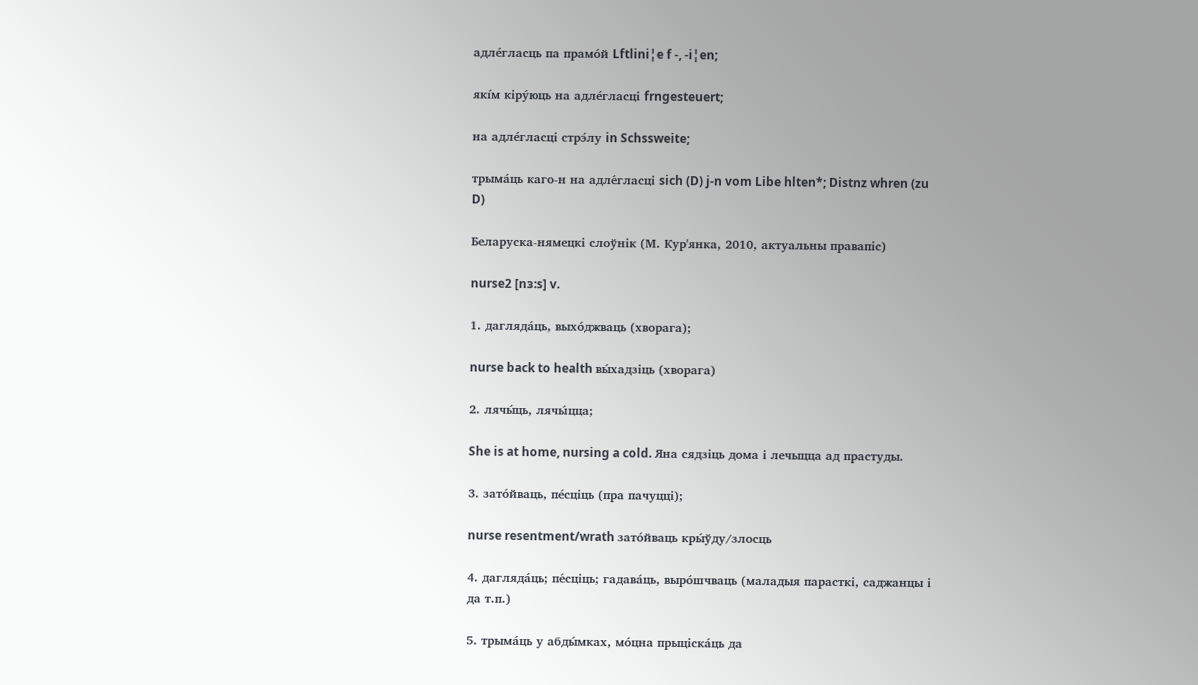адле́гласць па прамо́й Lftlini¦e f -, -i¦en;

які́м кіру́юць на адле́гласці frngesteuert;

на адле́гласці стрэ́лу in Schssweite;

трыма́ць каго-н на адле́гласці sich (D) j-n vom Libe hlten*; Distnz whren (zu D)

Беларуска-нямецкі слоўнік (М. Кур'янка, 2010, актуальны правапіс)

nurse2 [nɜ:s] v.

1. дагляда́ць, выхо́джваць (хворага);

nurse back to health вы́хадзіць (хворага)

2. лячы́ць, лячы́цца;

She is at home, nursing a cold. Яна сядзіць дома і лечыцца ад прастуды.

3. зато́йваць, пе́сціць (пра пачуцці);

nurse resentment/wrath зато́йваць кры́ўду/злосць

4. дагляда́ць; пе́сціць; гадава́ць, выро́шчваць (маладыя парасткі, саджанцы і да т.п.)

5. трыма́ць у абды́мках, мо́цна прыціска́ць да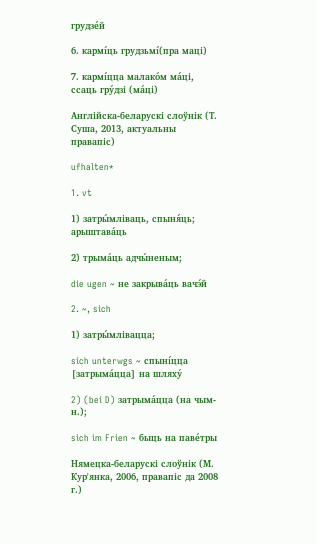грудзе́й

6. кармі́ць грудзьмі́(пра маці)

7. кармі́цца малако́м ма́ці, ссаць гру́дзі (ма́ці)

Англійска-беларускі слоўнік (Т. Суша, 2013, актуальны правапіс)

ufhalten*

1. vt

1) затры́мліваць, спыня́ць; арыштава́ць

2) трыма́ць адчы́неным;

die ugen ~ не закрыва́ць вачэ́й

2. ~, sich

1) затры́млівацца;

sich unterwgs ~ спыні́цца [затрыма́цца] на шляху́

2) (bei D) затрыма́цца (на чым-н.);

sich im Frien ~ быць на паве́тры

Нямецка-беларускі слоўнік (М. Кур'янка, 2006, правапіс да 2008 г.)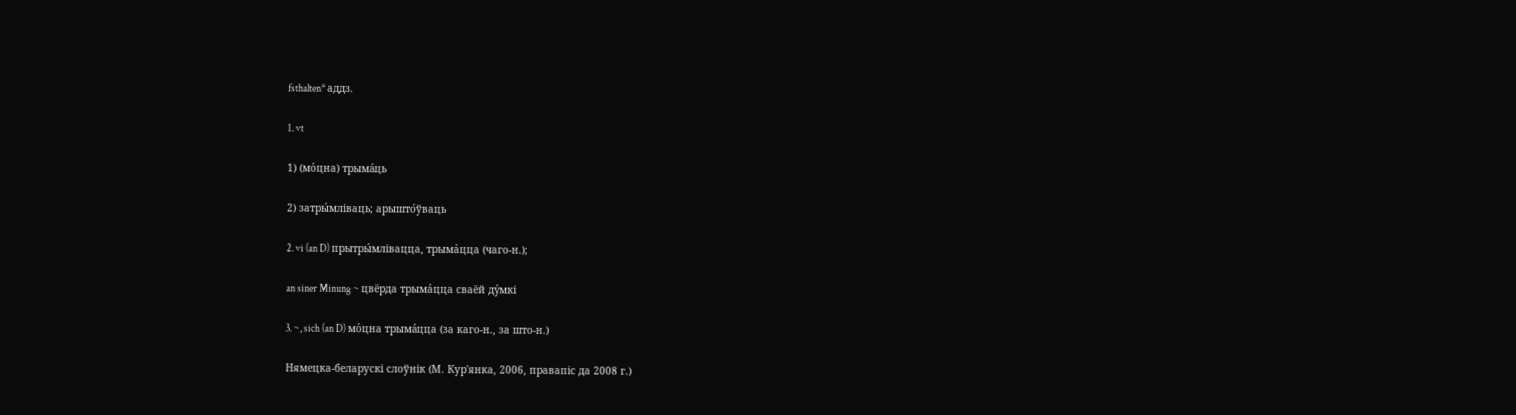fsthalten* аддз.

1. vt

1) (мо́цна) трыма́ць

2) затры́мліваць; арышто́ўваць

2. vi (an D) прытры́млівацца, трыма́цца (чаго-н.);

an siner Minung ~ цвёрда трыма́цца сваёй ду́мкі

3. ~, sich (an D) мо́цна трыма́цца (за каго-н., за што-н.)

Нямецка-беларускі слоўнік (М. Кур'янка, 2006, правапіс да 2008 г.)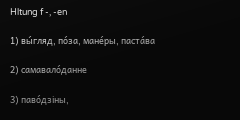Hltung f -, -en

1) вы́гляд, по́за, мане́ры, паста́ва

2) самавало́данне

3) паво́дзіны,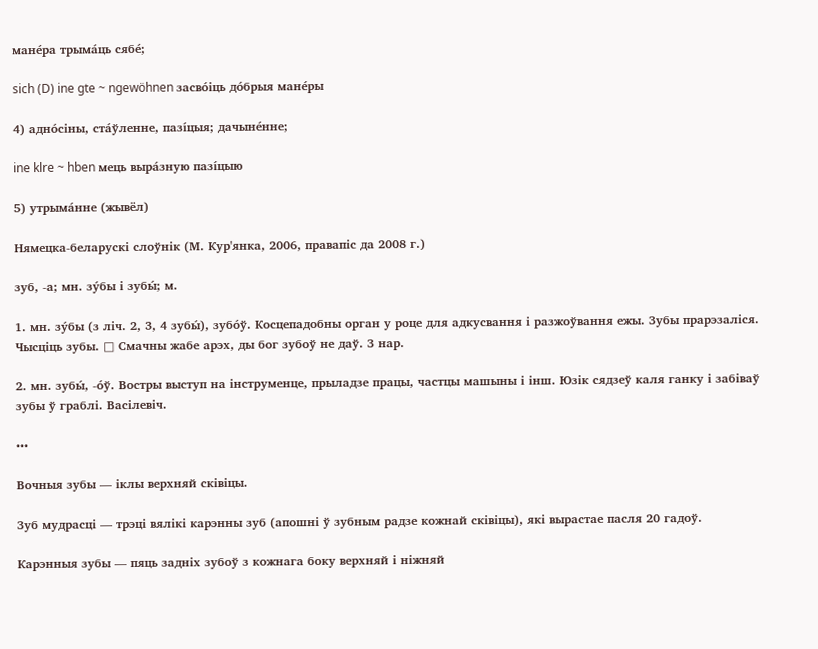мане́ра трыма́ць сябе́;

sich (D) ine gte ~ ngewöhnen засво́іць до́брыя мане́ры

4) адно́сіны, ста́ўленне, пазі́цыя; дачыне́нне;

ine klre ~ hben мець выра́зную пазі́цыю

5) утрыма́нне (жывёл)

Нямецка-беларускі слоўнік (М. Кур'янка, 2006, правапіс да 2008 г.)

зуб, ‑а; мн. зу́бы і зубы́; м.

1. мн. зу́бы (з ліч. 2, 3, 4 зубы́), зубо́ў. Косцепадобны орган у роце для адкусвання і разжоўвання ежы. Зубы прарэзаліся. Чысціць зубы. □ Смачны жабе арэх, ды бог зубоў не даў. З нар.

2. мн. зубы́, ‑о́ў. Востры выступ на інструменце, прыладзе працы, частцы машыны і інш. Юзік сядзеў каля ганку і забіваў зубы ў граблі. Васілевіч.

•••

Вочныя зубы — іклы верхняй сківіцы.

Зуб мудрасці — трэці вялікі карэнны зуб (апошні ў зубным радзе кожнай сківіцы), які вырастае пасля 20 гадоў.

Карэнныя зубы — пяць задніх зубоў з кожнага боку верхняй і ніжняй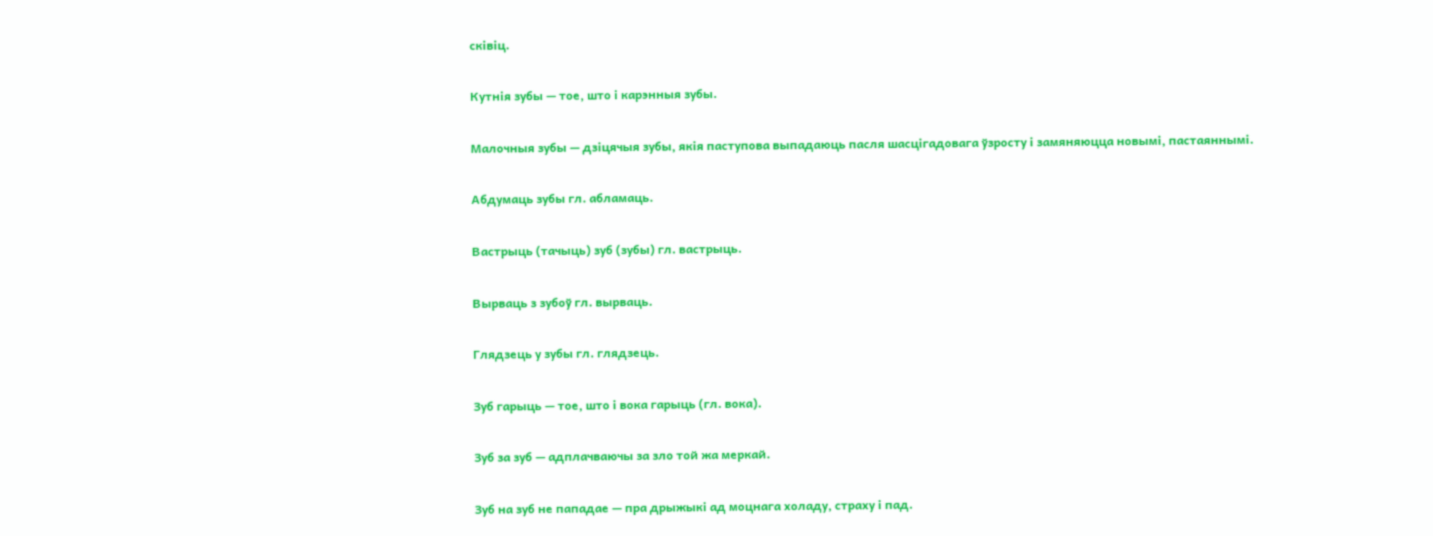сківіц.

Кутнія зубы — тое, што і карэнныя зубы.

Малочныя зубы — дзіцячыя зубы, якія паступова выпадаюць пасля шасцігадовага ўзросту і замяняюцца новымі, пастаяннымі.

Абдумаць зубы гл. абламаць.

Вастрыць (тачыць) зуб (зубы) гл. вастрыць.

Вырваць з зубоў гл. вырваць.

Глядзець у зубы гл. глядзець.

Зуб гарыць — тое, што і вока гарыць (гл. вока).

Зуб за зуб — адплачваючы за зло той жа меркай.

Зуб на зуб не пападае — пра дрыжыкі ад моцнага холаду, страху і пад.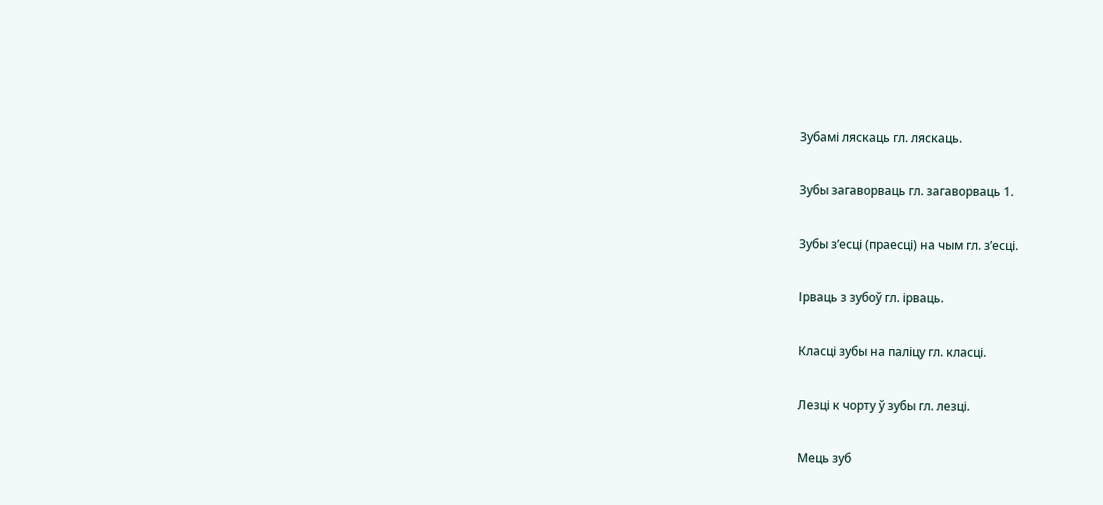Зубамі ляскаць гл. ляскаць.

Зубы загаворваць гл. загаворваць 1.

Зубы з’есці (праесці) на чым гл. з’есці.

Ірваць з зубоў гл. ірваць.

Класці зубы на паліцу гл. класці.

Лезці к чорту ў зубы гл. лезці.

Мець зуб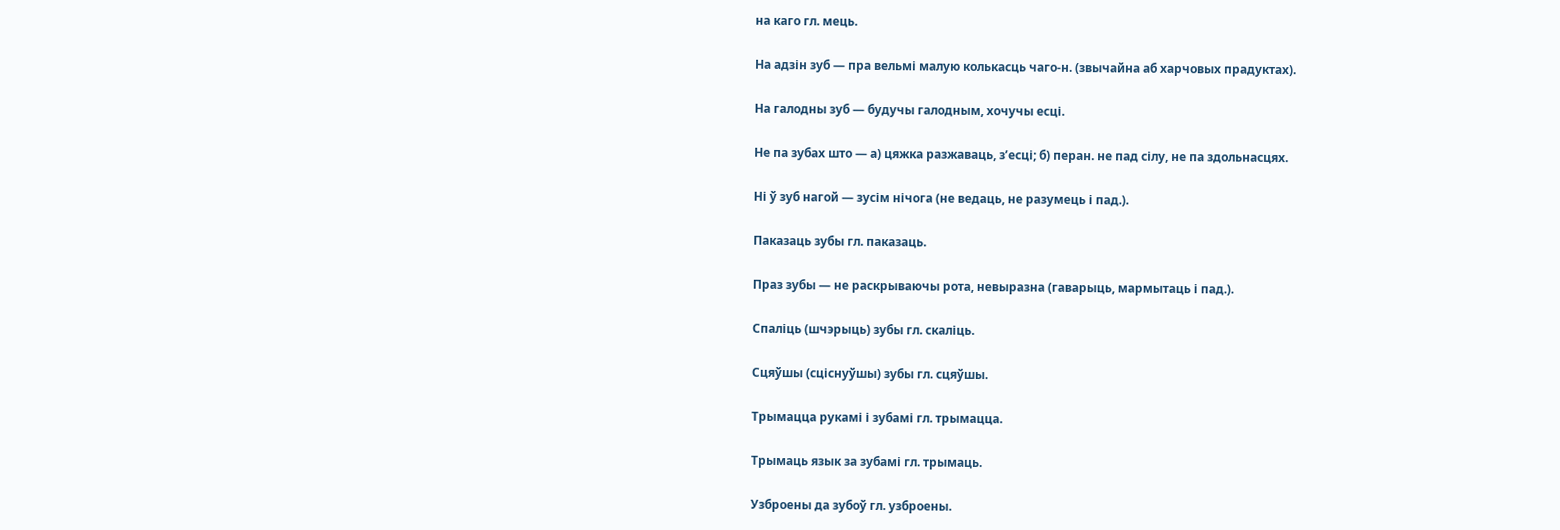на каго гл. мець.

На адзін зуб — пра вельмі малую колькасць чаго‑н. (звычайна аб харчовых прадуктах).

На галодны зуб — будучы галодным, хочучы есці.

Не па зубах што — а) цяжка разжаваць, з’есці; б) перан. не пад сілу, не па здольнасцях.

Ні ў зуб нагой — зусім нічога (не ведаць, не разумець і пад.).

Паказаць зубы гл. паказаць.

Праз зубы — не раскрываючы рота, невыразна (гаварыць, мармытаць і пад.).

Спаліць (шчэрыць) зубы гл. скаліць.

Сцяўшы (сціснуўшы) зубы гл. сцяўшы.

Трымацца рукамі і зубамі гл. трымацца.

Трымаць язык за зубамі гл. трымаць.

Узброены да зубоў гл. узброены.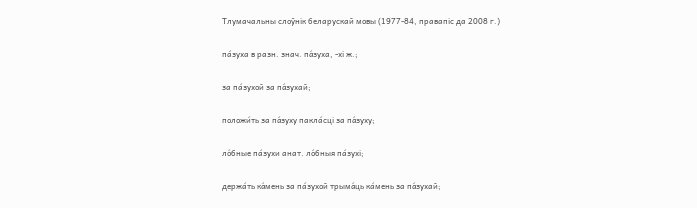Тлумачальны слоўнік беларускай мовы (1977-84, правапіс да 2008 г.)

па́зуха в разн. знач. па́зуха, -хі ж.;

за па́зухой за па́зухай;

положи́ть за па́зуху пакла́сці за па́зуху;

ло́бные па́зухи анат. ло́бныя па́зухі;

держа́ть ка́мень за па́зухой трыма́ць ка́мень за па́зухай;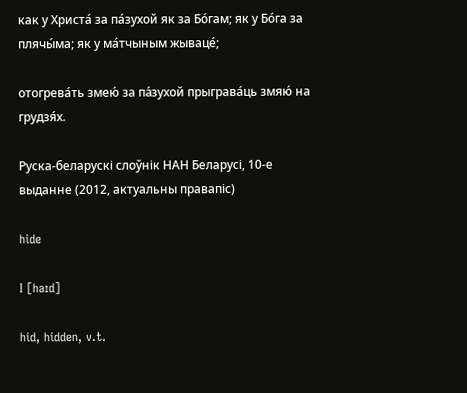как у Христа́ за па́зухой як за Бо́гам; як у Бо́га за плячы́ма; як у ма́тчыным жываце́;

отогрева́ть змею́ за па́зухой прыграва́ць змяю́ на грудзя́х.

Руска-беларускі слоўнік НАН Беларусі, 10-е выданне (2012, актуальны правапіс)

hide

I [haɪd]

hid, hidden, v.t.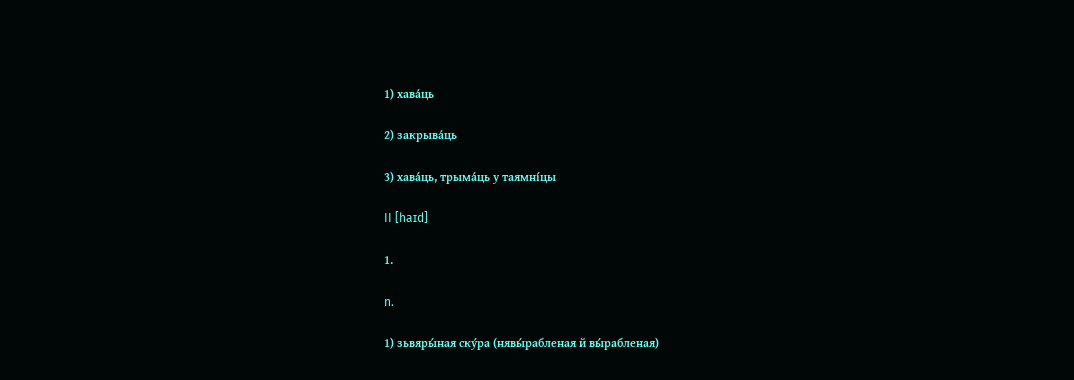1) хава́ць

2) закрыва́ць

3) хава́ць, трыма́ць у таямні́цы

II [haɪd]

1.

n.

1) зьвяры́ная ску́ра (нявы́рабленая й вы́рабленая)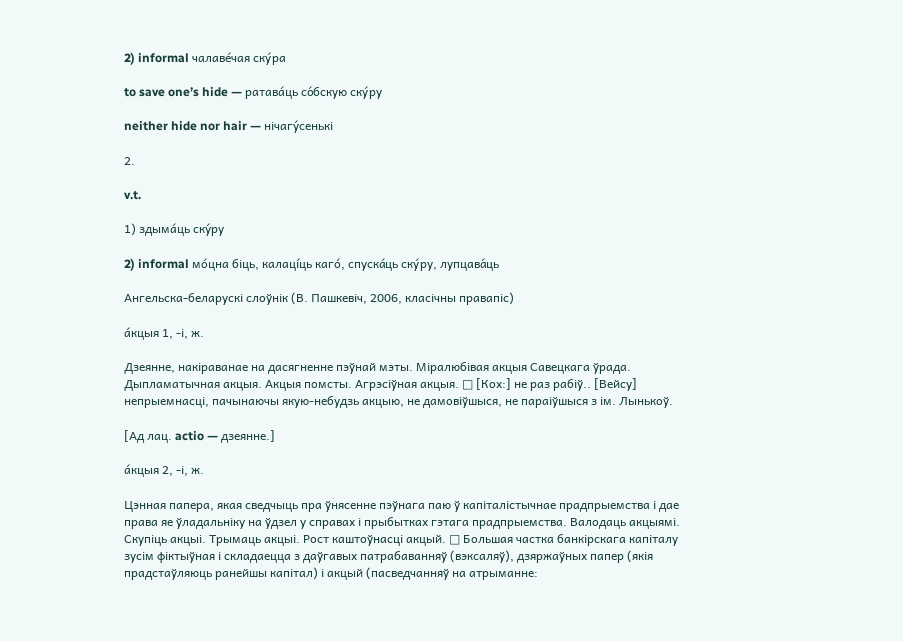2) informal чалаве́чая ску́ра

to save one’s hide — ратава́ць со́бскую ску́ру

neither hide nor hair — нічагу́сенькі

2.

v.t.

1) здыма́ць ску́ру

2) informal мо́цна біць, калаці́ць каго́, спуска́ць ску́ру, лупцава́ць

Ангельска-беларускі слоўнік (В. Пашкевіч, 2006, класічны правапіс)

а́кцыя 1, ‑і, ж.

Дзеянне, накіраванае на дасягненне пэўнай мэты. Міралюбівая акцыя Савецкага ўрада. Дыпламатычная акцыя. Акцыя помсты. Агрэсіўная акцыя. □ [Кох:] не раз рабіў.. [Вейсу] непрыемнасці, пачынаючы якую-небудзь акцыю, не дамовіўшыся, не параіўшыся з ім. Лынькоў.

[Ад лац. actio — дзеянне.]

а́кцыя 2, ‑і, ж.

Цэнная папера, якая сведчыць пра ўнясенне пэўнага паю ў капіталістычнае прадпрыемства і дае права яе ўладальніку на ўдзел у справах і прыбытках гэтага прадпрыемства. Валодаць акцыямі. Скупіць акцыі. Трымаць акцыі. Рост каштоўнасці акцый. □ Большая частка банкірскага капіталу зусім фіктыўная і складаецца з даўгавых патрабаванняў (вэксаляў), дзяржаўных папер (якія прадстаўляюць ранейшы капітал) і акцый (пасведчанняў на атрыманне: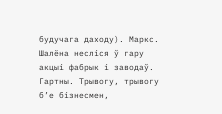будучага даходу). Маркс. Шалёна несліся ў гару акцыі фабрык і заводаў. Гартны. Трывогу, трывогу б’е бізнесмен,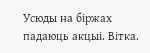Усюды на біржах падаюць акцыі. Вітка.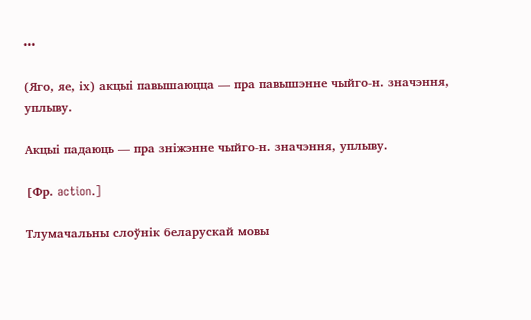•••

(Яго, яе, іх) акцыі павышаюцца — пра павышэнне чыйго‑н. значэння, уплыву.

Акцыі падаюць — пра зніжэнне чыйго‑н. значэння, уплыву.

[Фр. action.]

Тлумачальны слоўнік беларускай мовы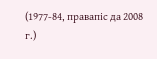(1977-84, правапіс да 2008 г.)